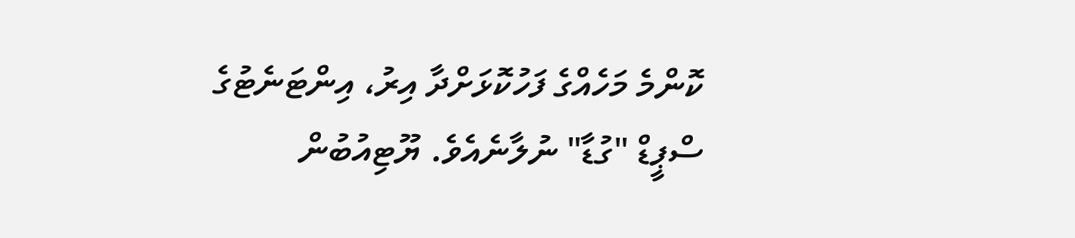ކޮންމެ މަހެއްގެ ފަހުކޮޅަށްދާ އިރު، އިންޓަނެޓުގެ ސްޕީޑް "ގުޑާ" ނުލާނެއެވެ. ޔޫޓިއުބުން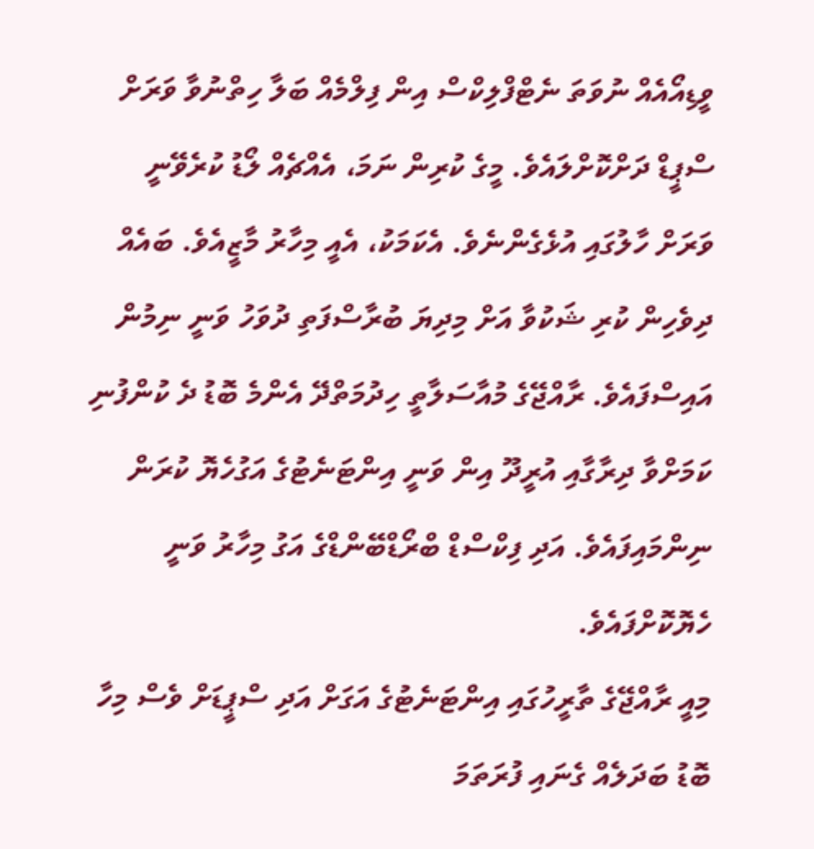ވީޑިއޯއެއް ނުވަތަ ނެޓްފްލިކްސް އިން ފިލްމެއް ބަލާ ހިތްނުވާ ވަރަށް ސްޕީޑް ދަށްކޮށްލައެވެ. މީގެ ކުރިން ނަމަ، އެއްޗެއް ލޯޑު ކުރެވޭނީ ވަރަށް ހާލުގައި އުޅެގެންނެވެ. އެކަމަކު، އެއީ މިހާރު މާޒީއެވެ. ބައެއް ދިވެހިން ކުރި ޝަކުވާ އަށް މިދިޔަ ބުރާސްފަތި ދުވަހު ވަނީ ނިމުން އައިސްފައެވެ. ރާއްޖޭގެ މުއާސަލާތީ ހިދުމަތްދޭ އެންމެ ބޮޑު ދެ ކުންފުނި ކަމަށްވާ ދިރާގާއި އުރީދޫ އިން ވަނީ އިންޓަނެޓުގެ އަގުހެޔޮ ކުރަން ނިންމައިފައެވެ. އަދި ފިކްސްޑް ބްރޯޑްބޭންޑްގެ އަގު މިހާރު ވަނީ ހެޔޮކޮށްފައެވެ.
މިއީ ރާއްޖޭގެ ތާރީހުގައި އިންޓަނެޓުގެ އަގަށް އަދި ސްޕީޑަށް ވެސް މިހާ ބޮޑު ބަދަލެއް ގެނައި ފުރަތަމަ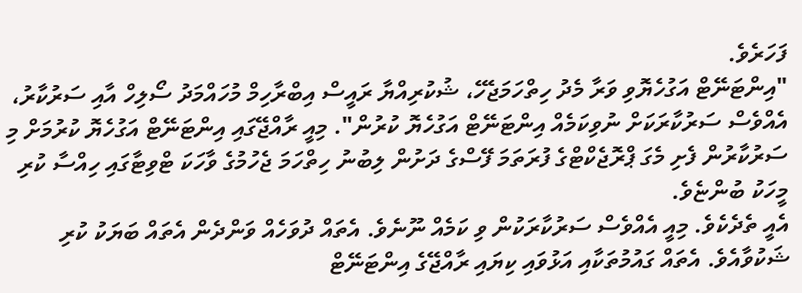ފަހަރެވެ.
"އިންޓަނޭޓް އަގުހެޔޮވި ވަރާ މެދު ހިތްހަމަޖެހޭ، ޝުކުރިއްޔާ ރައީސް އިބްރާހިމް މުހައްމަދު ސޯލިހް އާއި ސަރުކާރު، އެއްވެސް ސަރުކާރަކަށް ނުވިކަމެއް އިންޓަނޭޓް އަގުހެޔޮ ކުރުން". މިއީ ރާއްޖޭގައި އިންޓަނޭޓް އަގުހެޔޮ ކުރުމަށް މި ސަރުކާރުން ފެށި މެގަ ޕްރޮޖެކްޓްގެ ފުރަތަމަ ފޭސްގެ ދަށުން ލިބުނު ހިތްހަމަ ޖެހުމުގެ ވާހަކަ ޓްވިޓާގައި ހިއްސާ ކުރި މީހަކު ބުންޏެވެ.
އެއީ ތެދެކެވެ. މިއީ އެއްވެސް ސަރުކާރަކުން ވި ކަމެއް ނޫނެވެ. އެތައް ދުވަހެއް ވަންދެން އެތައް ބަޔަކު ކުރި ޝަކުވާއެވެ. އެތައް ގައުމުތަކާއި އަޅުވައި ކިޔައި ރާއްޖޭގެ އިންޓަނޭޓް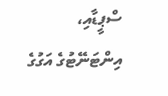ސްޕީޑާއި، އިންޓަނޭޓުގެ އަގުގެ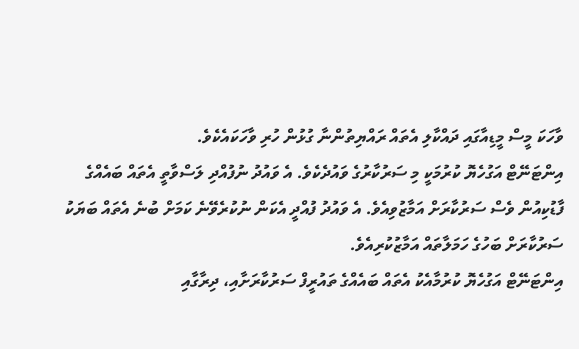ވާހަކަ މީސް މީޑިއާގައި ދައްކާލި އެތައް ރައްޔިތުންނާ ގުޅުން ހުރި ވާހަކައެކެވެ.
އިންޓަނޭޓް އަގުހެޔޮ ކުރުމަކީ މި ސަރުކާރުގެ ވައުދެކެވެ. އެ ވައުދު ނުފުއްދި ލަސްވާތީ އެތައް ބައެއްގެ ފާޑުކިއުން ވެސް ސަރުކާރަށް އަމާޒުވިއެވެ. އެ ވައުދު ފުއްދީ އެކަން ނުކުރެވޭނެ ކަމަށް ބުނެ އެތައް ބަޔަކު ސަރުކާރަށް ބަހުގެ ހަމަލާތައް އަމާޒުކުރިއެވެ.
އިންޓަނޭޓް އަގުހެޔޮ ކުރުމާއެކު އެތައް ބައެއްގެ ތައުރީފް ސަރުކާރަށާއި، ދިރާގާއި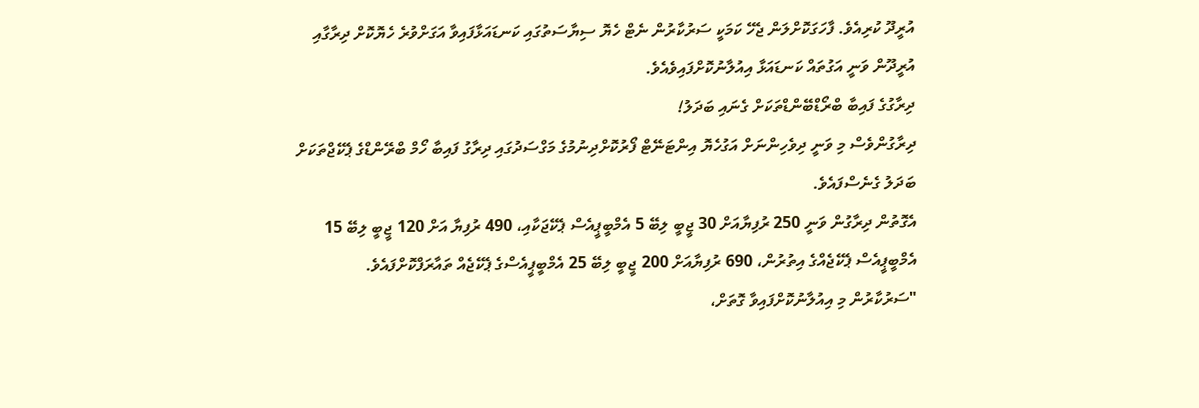އުރީދޫ ކުރިއެވެ. ފާހަގަކޮށްލަން ޖެހޭ ކަމަކީ ސަރުކާރުން ނެޓް ހެޔޮ ސިޔާސަތުގައި ކަނޑައަޅާފައިވާ އަގަށްވުރެ ހެޔޮކޮށް ދިރާގާއި އުރީދޫން ވަނީ އަގުތައް ކަނޑައަޅާ އިއުލާނުކޮށްފައިވެއެވެ.
ދިރާގުގެ ފައިބާ ބްރޯޑްބޭންޑްތަކަށް ގެނައި ބަދަލު!
ދިރާގުންވެސް މި ވަނީ ދިވެހިންނަށް އަގުހެޔޮ އިންޓަނޭޓް ފޯރުކޮށްދިނުމުގެ މަގްސަދުގައި ދިރާގު ފައިބާ ހޯމް ބްރޭންޑްގެ ޕެކޭޖްތަކަށް ބަދަލު ގެނެސްފައެވެ.
އެގޮތުން ދިރާގުން ވަނީ 250 ރުފިޔާއަށް 30 ޖީބީ ލިބޭ 5 އެމްބީޕީއެސް ޕެކޭޖަކާއި، 490 ރުފިޔާ އަށް 120 ޖީބީ ލިބޭ 15 އެމްބީޕީއެސް ޕެކޭޖެއްގެ އިތުރުން، 690 ރުފިޔާއަށް 200 ޖީބީ ލިބޭ 25 އެމްބީޕީއެސްގެ ޕެކޭޖެއް ތައާރަފްކޮށްފައެވެ.
"ސަރުކާރުން މި އިއުލާނުކޮށްފައިވާ ގޮތަށް،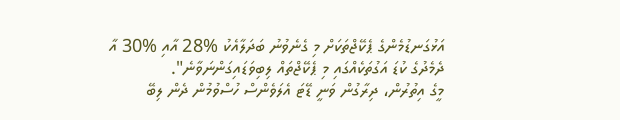އަޅުގަނޑުމެންގެ ޕެކޭޖްތަކަށް މި ގެނެވުނު ބަދަލާއެކު %28 އާއި %30 އާ ދެމެދުގެ ކުޑަ އަގުތަކެއްގައި މި ޕެކޭޖްތައް ލިބިވަޑައިގަންނަވާނެ".
މީގެ އިތުރުން، ދިރާގުން ވަނީ ޑޭޓަ އެލަވެންސް ހުސްވުމުން ދެން ލިބޭ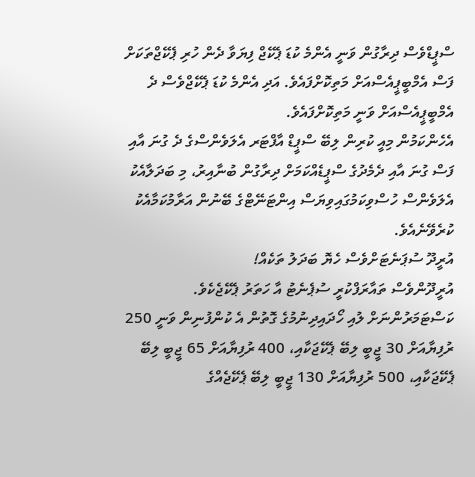ސްޕީޑްވެސް ދިރާގުން ވަނީ އެންމެ ކުޑަ ޕެކޭޖް ފިޔަވާ ދެން ހުރި ޕެކޭޖްތަކަށް ފަސް އެމްބީޕީއެސްއަށް މަތިކޮށްފައެވެ. އަދި އެންމެ ކުޑަ ޕެކޭޖްވެސް ދެ އެމްބީޕީއެސްއަށް ވަނީ މަތިކޮށްފައެވެ.
އެހެންކަމުން މިއީ ކުރިން ލިބޭ ސްޕީޑް އާފްޓަރ އެލަވެންސްގެ ދެ ގުނަ އާއި ފަސް ގުނަ އާއި ދެމެދުގެ ސްޕީޑެއްކަމަށް ދިރާގުން ބުނާއިރު، މި ބަދަލާއެކު އެލަވެންސް ހުސްވިކަމުގައިވިޔަސް އިންޓަނޭޓްގެ ބޭނުން އަރާމުކަމާއެކު ކުރެވޭނެއެވެ.
އުރީދޫ ސުޕަނެޓަށްވެސް ހެޔޮ ބަދަލު ތަކެއް!
އުރީދޫންވެސް ތައާރަފްކުރީ ސުޕެނެޓު އާ ހަތަރު ޕެކޭޖެކެވެ. ކަސްޓަމަރުންނަށް ލުއި ހޯދައިދިނުމުގެ ގޮތުން އެ ކުންފުނިން ވަނީ 250 ރުފިޔާއަށް 30 ޖީބީ ލިބޭ ޕެކޭޖަކާއި، 400 ރުފިޔާއަށް 65 ޖީބީ ލިބޭ ޕެކޭޖަކާއި، 500 ރުފިޔާއަށް 130 ޖީބީ ލިބޭ ޕެކޭޖެއްގެ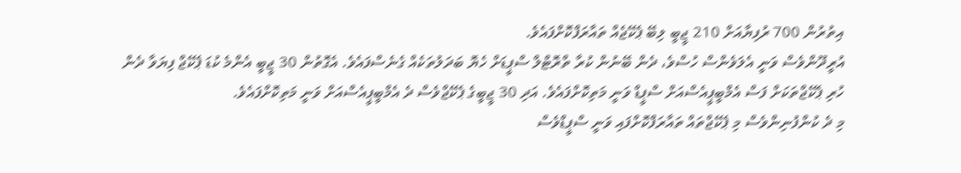އިތުރުން 700 ރުފިޔާއަށް 210 ޖީބީ ލިބޭ ޕެކޭޖެއް ތައާރަފްކޮށްފައެވެ.
އުރީދޫންވެސް ވަނީ އެލަވެންސް ހުސްވެ، ދެން ބޭނުން ކުރާ ތްރޮޓްލް ސްޕީޑަށް ހެޔޮ ބަދަލުތަކެއް ގެނެސްފައެވެ. އެގޮތުން 30 ޖީބީ އެންމެ ކުޑަ ޕެކޭޖް ފިޔަވާ ދެން ހުރި ޕެކޭޖްތަކަށް ފަސް އެމްބީޕީއެސްއަށް ސްޕީޑް ވަނީ މަތިކޮށްފައެވެ. އަދި 30 ޖީބީގެ ޕެކޭޖްވެސް ދެ އެމްބީޕީއެސްއަށް ވަނީ މަތިކޮށްފައެވެ.
މި ދެ ކުންފުނިންވެސް މި ޕެކޭޖްތައް ތައާރަފްކޮށްފައި ވަނީ ސްޕީޑްވެސް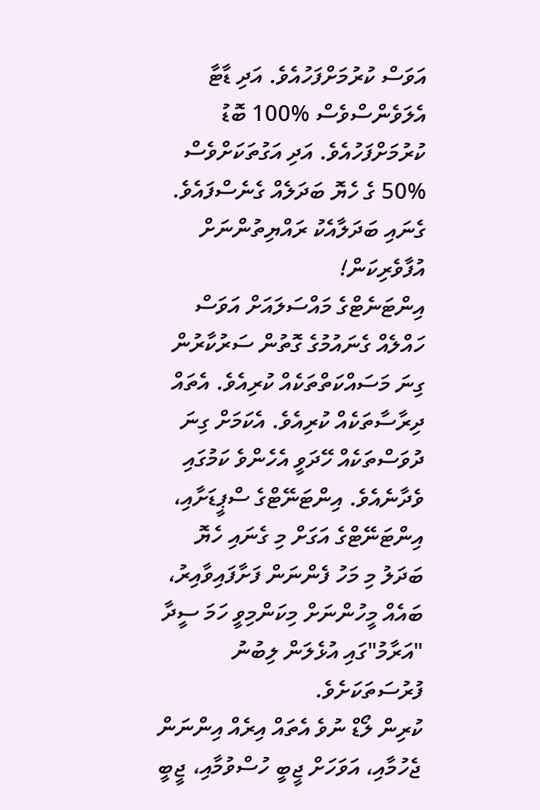އަވަސް ކުރުމަށްފަހުއެވެ. އަދި ޑާޓާ އެލަވެންސްވެސް %100 ބޮޑު ކުރުމަށްފަހުއެވެ. އަދި އަގުތަކަށްވެސް %50 ގެ ހެޔޮ ބަދަލެއް ގެނެސްފައެވެ.
ގެނައި ބަދަލާއެކު ރައްޔިތުންނަށް އުފާވެރިކަން!
އިންޓަނެޓްގެ މައްސަލައަށް އަވަސް ހައްލެއް ގެނައުމުގެ ގޮތުން ސަރުކާރުން ގިނަ މަސައްކަތްތަކެއް ކުރިއެވެ. އެތައް ދިރާސާތަކެއް ކުރިއެވެ. އެކަމަށް ގިނަ ދުވަސްތަކެއް ހޭދަވީ އެހެންވެ ކަމުގައި ވެދާނެއެވެ. އިންޓަނޭޓްގެ ސްޕީޑަށާއި، އިންޓަނޭޓްގެ އަގަށް މި ގެނައި ހެޔޮ ބަދަލު މި މަހު ފެންނަން ފަށާފައިވާއިރު، ބައެއް މީހުންނަށް މިކަންމިވީ ހަމަ ސީދާ "އަރާމު"ގައި އުޅެލަން ލިބުނު ފުރުސަތަކަށެވެ.
ކުރިން ލޯޑް ނުވެ އެތައް އިރެއް އިންނަން ޖެހުމާއި، އަވަހަށް ޖީބީ ހުސްވުމާއި، ޖީބީ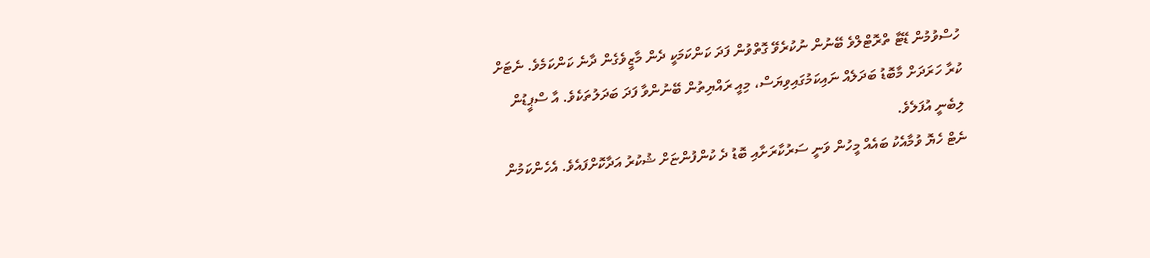ހުސްވުމުން ޑޭޓާ ތްރޮޓްލްވެ ބޭނުން ނުކުރެވޭ ގޮތްވުން ފަދަ ކަންކަމަކީ ދެން މާޒީވެގެން ދާނެ ކަންކަމެވެ. ނެޓަށް ކުރާ ހަރަދަށް މާބޮޑު ބަދަލެއް ނައިކަމުގައިވިޔަސް، މިއީ ރައްޔިތުން ބޭނުންވާ ފަދަ ބަދަލުތަކެވެ. އާ ސްޕީޑުން ލިބެނީ އުފަލެވެ.
ނެޓް ހެޔޮ ވުމާއެކު ބައެއް މީހުން ވަނީ ސަރުކާރަށާއި ބޮޑު ދެ ކުންފުންޏަށް ޝުކުރު އަދާކޮށްފައެވެ. އެހެންކަމުން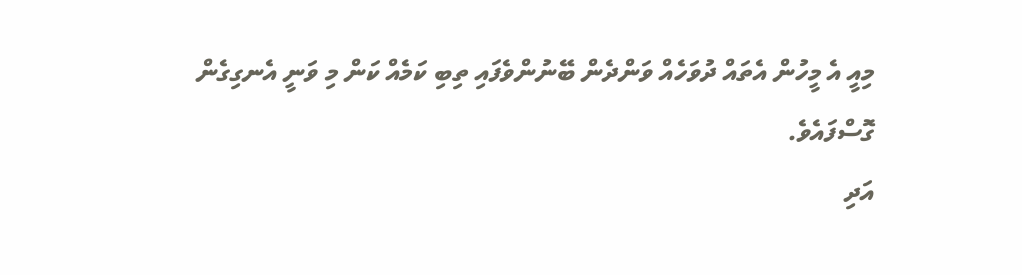މިއީ އެ މީހުން އެތައް ދުވަހެއް ވަންދެން ބޭނުންވެފައި ތިބި ކަމެއް ކަން މި ވަނީ އެނގިގެން ގޮސްފައެވެ.
އަދި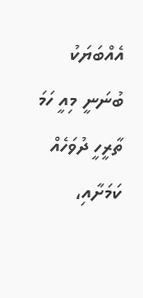އެއްބަޔަކު ބުނަނީ މިއީ ހަމަ ތާރީހީ ދުވަހެއް ކަމަށާއި،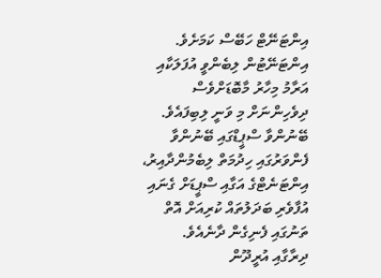އިންޓަނޭޓް ހަބޭސް ކަމަށެވެ.
އިންޓަނޭޓުން ލިބެންވީ އުފަލަކާއި އަރާމު މިހާރު މާބޮޑަށްވެސް ދިވެހިންނަށް މި ވަނީ ލިބިފައެވެ. ބޭނުންވާ ސްޕީޑްގައި ބޭނުންވާ ފެންވަރުގައި ހިދުމަތް ލިބެމުންދާއިރު، އިންޓަނެޓްގެ އަގާއި ސްޕީޑަށް ގެނައި އުފާވެރި ބަދަލުތައް ކުރިއަށް އޮތް ތަނުގައި ފެނިގެން ދާނެއެވެ.
ދިރާގާއި އުރީދޫން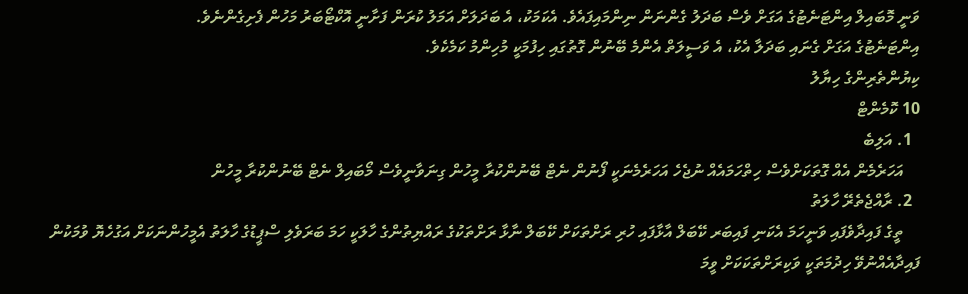ވަނީ މޮބައިލް އިންޓަނެޓުގެ އަގަށް ވެސް ބަދަލު ގެންނަން ނިންމައިފައެވެ. އެކަމަކު، އެ ބަދަލަށް އަމަލު ކުރަން ފަށާނީ އޮކްޓޯބަރު މަހުން ފެށިގެންނެވެ.
އިންޓަނެޓުގެ އަގަށް ގެނައި ބަދަލާ އެކު، އެ ވަސީލަތް އެންމެ ބޭނުން ގޮތުގައި ހިފުމަކީ މުހިންމު ކަމެކެވެ.
ކިޔުންތެރިންގެ ހިޔާލު
10 ކޮމެންޓް
  1. އަލިބެ
    އަހަރެމެން އެއް ގޮތަކަށްވެސް ހިތްހަމައެއް ނުޖެހެ އަހަރެމެނަކީ ފޯނުން ނެޓް ބޭނުންކުރާ މީހުން ގިނަވާނީވެސް މޯބައިލް ނެޓް ބޭނުންކުރާ މީހުން
  2. ރާއްޖެތެރޭ ހާލަތު
    ތީގެ ފައިދާވެފައި ވަނީހަމަ އެކަނި ފައިބަރ ކޭބަލް އާޅާފައި ހުރި ރަށްތަކަށް ކޭބަލް ނާޅާ ރަށްތަކުގެ ރައްޔިތުންގެ ހާލަކީ ހަމަ ބަރަވެލި ސްޕީޑުގެ ހާލަތު އެމީހުންނަކަށް އަގުހެޔޮ ވުމަކުން ފައިދާއެއްނުވޭ ހިދުމަތަކީ ވަކިރަށްތަކަކަށް ވީމަ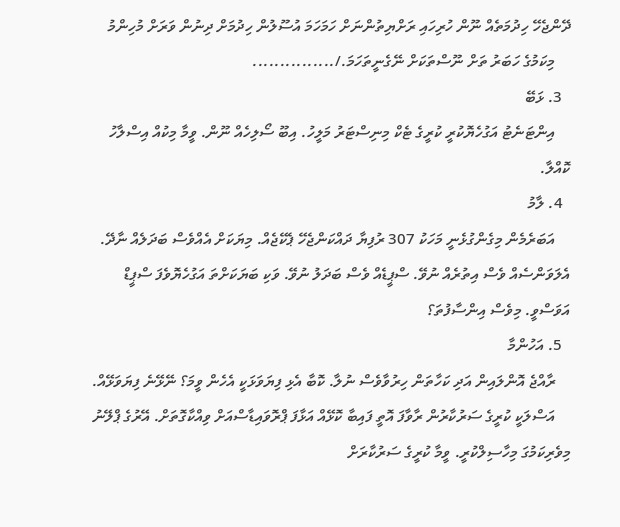ދޭންޖެހޭ ހިދުމަތެއް ނޫން ހުރިހައި ރަށްޔިތުންނަށް ހަމަހަމަ އުސޫލުން ހިދުމަށް ދިނުން ވަރަށް މުހިންމު
    މިކަމުގެ ހަބަރު ތަށް ނޫސްތަކަށް ނޭގެނީތަހަމަ./...............
  3. ޅަބޭ
    އިންޓަނެޓު އަގުހެޔޮކުރީ ކުރީގެ ޓެކް މިނިސްޓަރު މަލީހު. އިބޫ ސޯލިހެއް ނޫން. ވީމާ މިކުއް އިސްލާހު ކޮއްލާ.
  4. ލާމު
    އަބަރެމެން މިގެންގުޅެނީ މަހަކު 307 ރުފިޔާ ދައްކަންޖެހޭ ޕެކޭޖެއް. މިޔަކަށް އެއްވެސް ބަދަލެއް ނާދޭ. އެލަވަންސެއް ވެސް އިތުރެއް ނުވޭ. ސްޕީޑެއް ވެސް ބަދަލު ނުވޭ. ވަކި ބަޔަކަށްތަ އަގުހެޔޮވެފަ ސްޕީޑް އަވަސްވީ. މިވެސް އިންސާފުތަ؟
  5. އަހުންމާ
    ރާއްޖެ އޮންލައިން އަދި ކަހާތަން ހިރުވާވެސް ނުލާ. ކޮބާ އެޅި ފިޔަވަޅަކީ އެހެން ވީމަ؟ ނޭޅޭނެ ފިޔަވަޅޭއް.
    އަސްލަކީ ކުރީގެ ސަރުކާރުން ރާވާފަ އޮތީ ފައިބާ ކޮޅޭއް އަޅާފަ ޕްރޮވައިޑާސްއަށް ވިއްކާގޮތަށް. އޭރުގެ ޕްލޭނު މިވެރިކަމުގަ މިހާސިލްކުރީ. ވީމާ ކުރީގެ ސަރުކާރަށް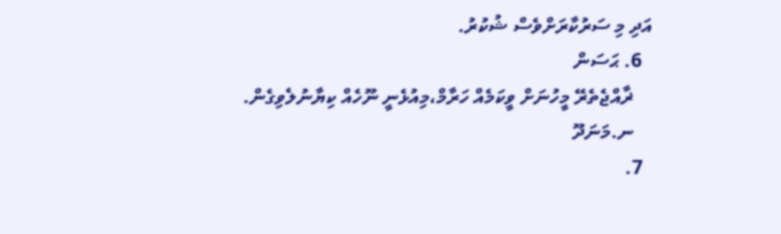އަދި މި ސަރުކާރަށްވެސް ޝުކުރު.
  6. ޙަސަން
    ޜާއްޖެތެރޭ މީހުނަށް ވީކަމެއް ހަރާމް،މިއުޅެނީ ނޫހެއް ކިޔާނުލެވިގެން.
    ނ.މަނަދޫ
  7.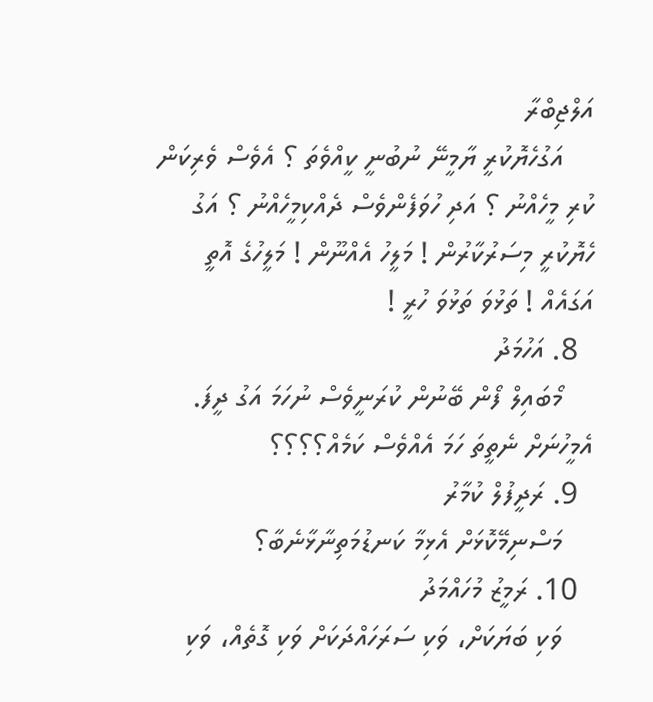އަލްޖިބްރާ
    އަގުހެޔޮކުރީ ޔާމީނޭ ނުބުނީ ކީއްވެތަ ؟ އެވެސް ވެރިކަން ކުރި މީހެއްނު ؟ އަދި ހުވަފެންވެސް ދެއްކިމީހެއްނު ؟ އަގު ހެޔޮކުރީ މިސަރުކާރުން ! މަލީހު އެއްނޫން ! މަލީހުގެ އޮތީ އަގައެއް ! ތަޅުވަ ތަޅުވަ ހުރީ !
  8. އަހުމަދު
    މޯބައިލް ފޯން ބޭނުން ކުރަނީވެސް ނުހަމަ އަގު ދީފަ. އެމީހުނަށް ނެތީތަ ހަމަ އެއްވެސް ކަމެއް؟؟؟؟
  9. ރަދީފުލް ކުމާރު
    މަސްނިމޭކޮޅަށް އެޅިމާ ކަނޑުމަތިނާޅާނެބާ؟
  10. ރަމީޒު މުހައްމަދު
    ވަކި ބަޔަކަށް، ވަކި ސަރަހައްދަކަށް ވަކި ގޮތެއް، ވަކި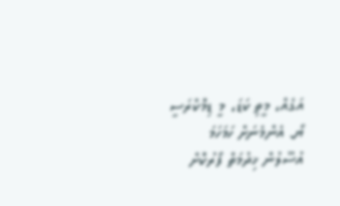އަގެއް، މީތި ކަޑަ، މީ ޑިމޮކްރަސީ ޔޯ. އެންމެނަށް ހަމަހަމަ އުސޫލުން ޚިދުމަތް ފޯރުކޮށް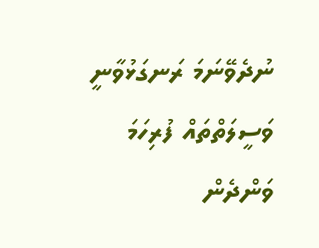ނުދެވޭނަމަ ރަނގަޅުވާނީ ވަސީލަތްތައް ފުރިހަމަ ވަންދެން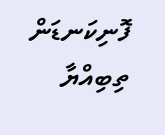ފޮނިކަނޑަން ތިބިއްޔާ